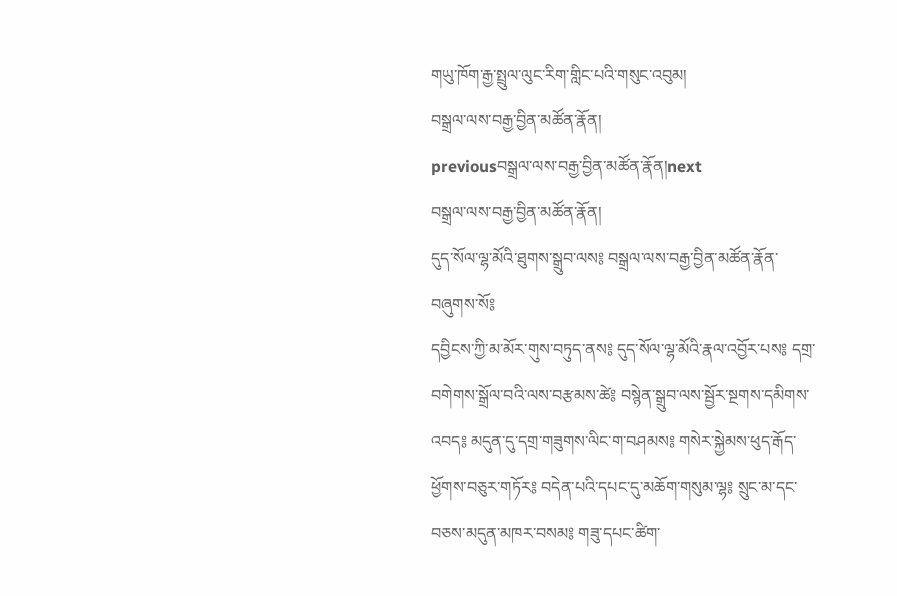གཡུ་ཁོག་རྒྱ་སྤྲུལ་ལུང་རིག་གླིང་པའི་གསུང་འབུམ།
བསྒྲལ་ལས་བརྒྱ་བྱིན་མཚོན་རྣོན།
previousབསྒྲལ་ལས་བརྒྱ་བྱིན་མཚོན་རྣོན།next
བསྒྲལ་ལས་བརྒྱ་བྱིན་མཚོན་རྣོན།
དུད་སོལ་ལྷ་མོའི་ཐུགས་སྒྲུབ་ལས༔ བསྒྲལ་ལས་བརྒྱ་བྱིན་མཚོན་རྣོན་བཞུགས་སོ༔
དབྱིངས་ཀྱི་མ་མོར་གུས་བཏུད་ནས༔ དུད་སོལ་ལྷ་མོའི་རྣལ་འབྱོར་པས༔ དགྲ་བགེགས་སྒྲོལ་བའི་ལས་བརྩམས་ཚེ༔ བསྙེན་སྒྲུབ་ལས་སྦྱོར་སྔགས་དམིགས་འབད༔ མདུན་དུ་དགྲ་གཟུགས་ལིང་ག་བཤམས༔ གསེར་སྐྱེམས་ཕུད་རྒོད་ཕྱོགས་བཅུར་གཏོར༔ བདེན་པའི་དཔང་དུ་མཆོག་གསུམ་ལྷ༔ སྲུང་མ་དང་བཅས་མདུན་མཁར་བསམ༔ གཟུ་དཔང་ཚིག་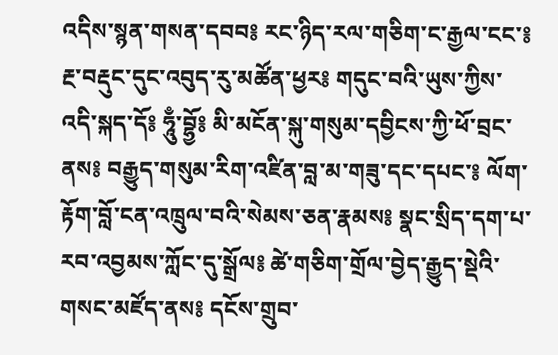འདིས་སྙན་གསན་དབབ༔ རང་ཉིད་རལ་གཅིག་ང་རྒྱལ་ངང་༔ རྔ་བརྡུང་དུང་འབུད་རུ་མཚོན་ཕྱར༔ གདུང་བའི་ཡུས་ཀྱིས་འདི་སྐད་དོ༔ ཧཱུྃ་བྷྱོ༔ མི་མངོན་སྐུ་གསུམ་དབྱིངས་ཀྱི་ཕོ་བྲང་ནས༔ བརྒྱུད་གསུམ་རིག་འཛིན་བླ་མ་གཟུ་དང་དཔང་༔ ལོག་རྟོག་བློ་ངན་འཁྲུལ་བའི་སེམས་ཅན་རྣམས༔ སྣང་སྲིད་དག་པ་རབ་འབྱམས་ཀློང་དུ་སྒྲོལ༔ ཚེ་གཅིག་གྲོལ་བྱེད་རྒྱུད་སྡེའི་གསང་མཛོད་ནས༔ དངོས་གྲུབ་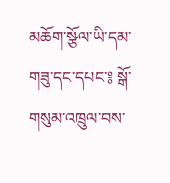མཆོག་སྩོལ་ཡི་དམ་གཟུ་དང་དཔང་༔ སྒོ་གསུམ་འཁྲུལ་བས་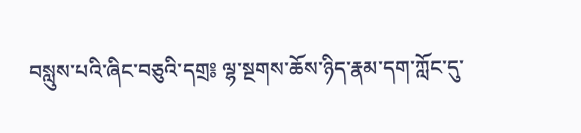བསླུས་པའི་ཞིང་བཅུའི་དགྲ༔ ལྷ་སྔགས་ཆོས་ཉིད་རྣམ་དག་ཀློང་དུ་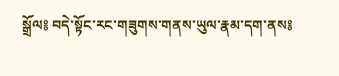སྒྲོལ༔ བདེ་སྟོང་རང་གཟུགས་གནས་ཡུལ་རྣམ་དག་ནས༔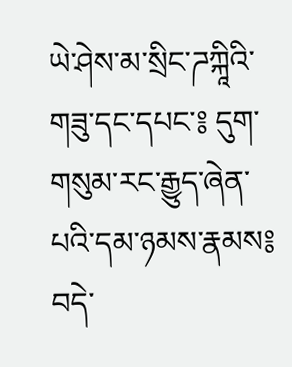ཡེ་ཤེས་མ་སྲིང་ཌཀྐཱིའི་གཟུ་དང་དཔང་༔ དུག་གསུམ་རང་རྒྱུད་ཞེན་པའི་དམ་ཉམས་རྣམས༔ བདེ་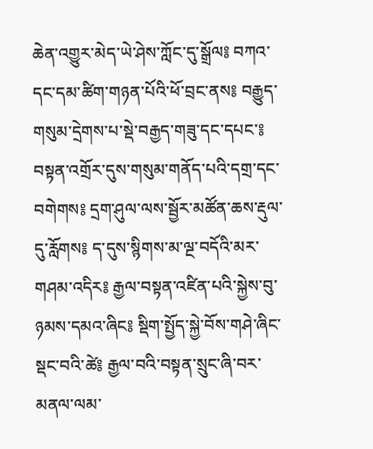ཆེན་འགྱུར་མེད་ཡེ་ཤེས་ཀློང་དུ་སྒྲོལ༔ བཀའ་དང་དམ་ཚིག་གཉན་པོའི་ཕོ་བྲང་ནས༔ བརྒྱུད་གསུམ་དྲེགས་པ་སྡེ་བརྒྱད་གཟུ་དང་དཔང་༔ བསྟན་འགྲོར་དུས་གསུམ་གནོད་པའི་དགྲ་དང་བགེགས༔ དྲག་ཤུལ་ལས་སྦྱོར་མཚོན་ཆས་རྡུལ་དུ་རློགས༔ ད་དུས་སྙིགས་མ་ལྔ་བདོའི་མར་གཤམ་འདིར༔ རྒྱལ་བསྟན་འཛིན་པའི་སྐྱེས་བུ་ཉམས་དམའ་ཞིང༔ སྡིག་སྤྱོད་སྐྱེ་བོས་གཤེ་ཞིང་སྡང་བའི་ཚེ༔ རྒྱལ་བའི་བསྟན་སྲུང་ཞི་བར་མནལ་ལམ་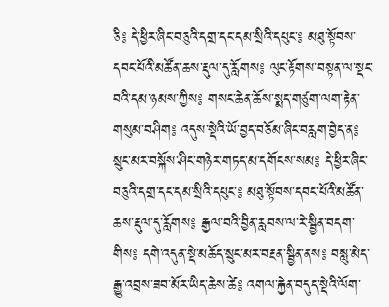ཅི༔ དེ་ཕྱིར་ཞིང་བཅུའི་དགྲ་དང་དམ་སྲིའི་དཔུང་༔ མཐུ་སྟོབས་དབང་པོའི་མཚོན་ཆས་རྡུལ་དུ་རློགས༔ ལུང་རྟོགས་བསྟན་ལ་སྡང་བའི་དམ་ཉམས་ཀྱིས༔ གསང་ཆེན་ཆོས་སྨད་གཙུག་ལག་རྟེན་གསུམ་བཤིག༔ འདུས་སྡེའི་ཡོ་བྱད་བཅོམ་ཞིང་བརླག་བྱེད་ན༔ སྲུང་མར་བསྐོས་ཤིང་གཉེར་གཏད་མ་དགོངས་སམ༔ དེ་ཕྱིར་ཞིང་བཅུའི་དགྲ་དང་དམ་སྲིའི་དཔུང་༔ མཐུ་སྟོབས་དབང་པོའི་མཚོན་ཆས་རྡུལ་དུ་རློགས༔ རྒྱལ་བའི་བྱིན་རླབས་ལ་རེ་སྦྱིན་བདག་གིས༔ དགེ་འདུན་སྡེ་མཆོད་སྲུང་མར་བརྔན་སྦྱིན་ནས༔ བསླུ་མེད་རྒྱུ་འབྲས་ཟབ་མོར་ཡིད་ཆེས་ཚེ༔ འགལ་རྐྱེན་བདུད་སྡེའི་ལོག་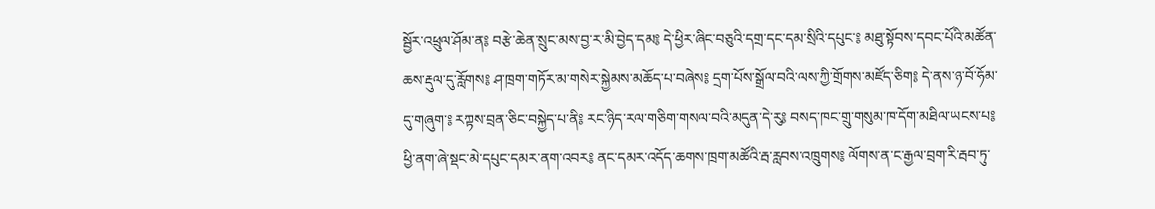སྦྱོར་འཕྲུལ་ཤོམ་ན༔ བརྩེ་ཆེན་སྲུང་མས་བྱ་ར་མི་བྱེད་དམ༔ དེ་ཕྱིར་ཞིང་བཅུའི་དགྲ་དང་དམ་སྲིའི་དཔུང་༔ མཐུ་སྟོབས་དབང་པོའི་མཚོན་ཆས་རྡུལ་དུ་རློགས༔ ཤ་ཁྲག་གཏོར་མ་གསེར་སྐྱེམས་མཆོད་པ་བཞེས༔ དྲག་པོས་སྒྲོལ་བའི་ལས་ཀྱི་གྲོགས་མཛོད་ཅིག༔ དེ་ནས་ཉ་བོ་ཧོམ་དུ་གཞུག་༔ རཀྟས་བྲན་ཅིང་བསྐྱེད་པ་ནི༔ རང་ཉིད་རལ་གཅིག་གསལ་བའི་མདུན་དེ་རུ༔ བསད་ཁང་གྲུ་གསུམ་ཁ་དོག་མཐིལ་ཡངས་པ༔ ཕྱི་ནག་ཞེ་སྡང་མེ་དཔུང་དམར་ནག་འབར༔ ནང་དམར་འདོད་ཆགས་ཁྲག་མཚོའི་རྦ་རླབས་འཁྲུགས༔ ལོགས་ན་ང་རྒྱལ་བྲག་རི་རྦབ་ཏུ་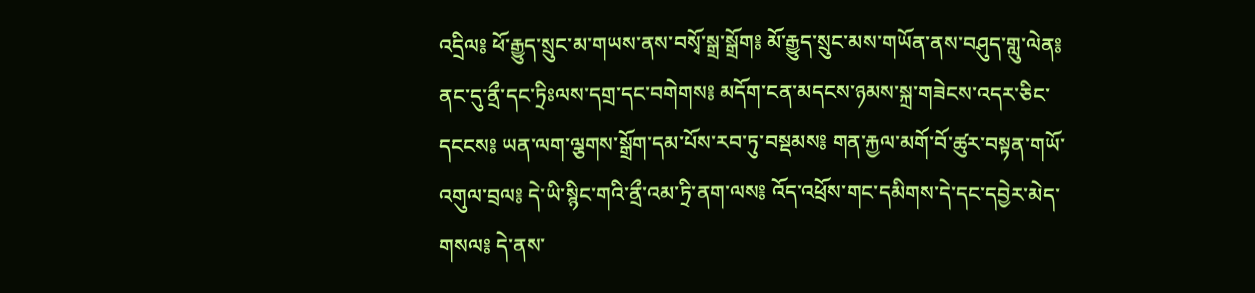འདྲིལ༔ ཕོ་རྒྱུད་སྲུང་མ་གཡས་ནས་བསྭོ་སྒྲ་སྒྲོག༔ མོ་རྒྱུད་སྲུང་མས་གཡོན་ནས་བཤུད་གླུ་ལེན༔ ནང་དུ་ནྲྀ་དང་ཏྲིཿལས་དགྲ་དང་བགེགས༔ མདོག་ངན་མདངས་ཉམས་སྐྲ་གཟེངས་འདར་ཅིང་དངངས༔ ཡན་ལག་ལྕགས་སྒྲོག་དམ་པོས་རབ་ཏུ་བསྡམས༔ གན་རྐྱལ་མགོ་བོ་ཚུར་བསྟན་གཡོ་འགུལ་བྲལ༔ དེ་ཡི་སྙིང་གའི་ནྲྀ་འམ་ཏྲི་ནག་ལས༔ འོད་འཕྲོས་གང་དམིགས་དེ་དང་དབྱེར་མེད་གསལ༔ དེ་ནས་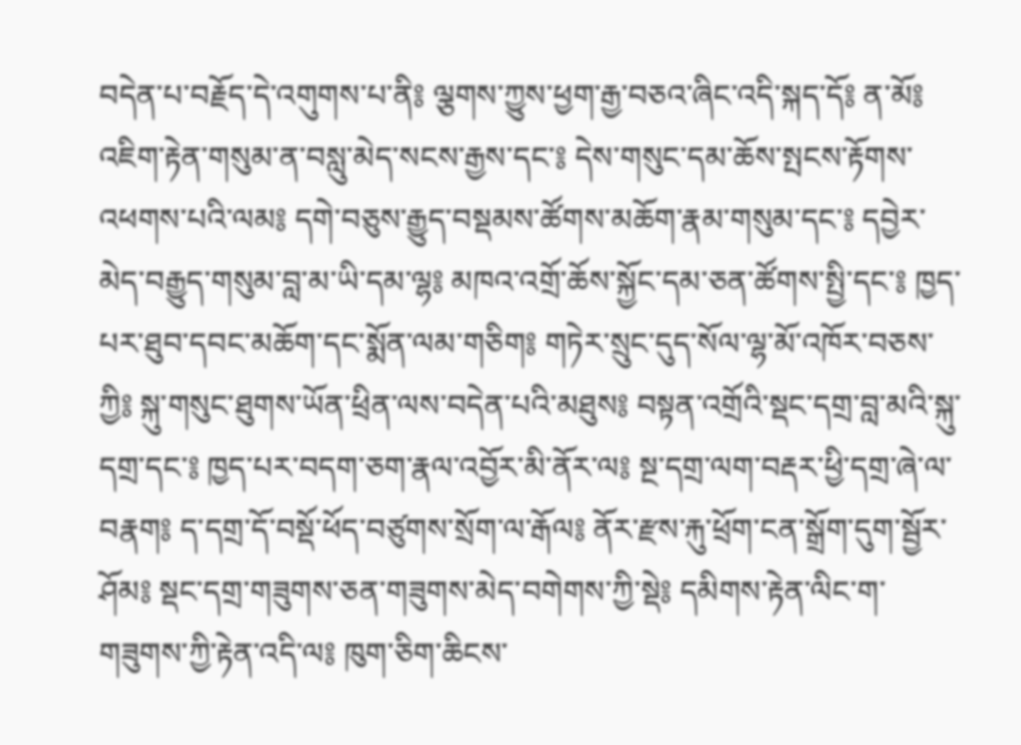བདེན་པ་བརྗོད་དེ་འགུགས་པ་ནི༔ ལྕགས་ཀྱུས་ཕྱག་རྒྱ་བཅའ་ཞིང་འདི་སྐད་དོ༔ ན་མོ༔ འཇིག་རྟེན་གསུམ་ན་བསླུ་མེད་སངས་རྒྱས་དང་༔ དེས་གསུང་དམ་ཆོས་སྤངས་རྟོགས་འཕགས་པའི་ལམ༔ དགེ་བཅུས་རྒྱུད་བསྡམས་ཚོགས་མཆོག་རྣམ་གསུམ་དང་༔ དབྱེར་མེད་བརྒྱུད་གསུམ་བླ་མ་ཡི་དམ་ལྷ༔ མཁའ་འགྲོ་ཆོས་སྐྱོང་དམ་ཅན་ཚོགས་སྤྱི་དང་༔ ཁྱད་པར་ཐུབ་དབང་མཆོག་དང་སྨོན་ལམ་གཅིག༔ གཏེར་སྲུང་དུད་སོལ་ལྷ་མོ་འཁོར་བཅས་ཀྱི༔ སྐུ་གསུང་ཐུགས་ཡོན་ཕྲིན་ལས་བདེན་པའི་མཐུས༔ བསྟན་འགྲོའི་སྡང་དགྲ་བླ་མའི་སྐུ་དགྲ་དང་༔ ཁྱད་པར་བདག་ཅག་རྣལ་འབྱོར་མི་ནོར་ལ༔ སྔ་དགྲ་ལག་བརྡར་ཕྱི་དགྲ་ཞེ་ལ་བརྣག༔ ད་དགྲ་དོ་བསྡོ་ཕོད་བཙུགས་སྲོག་ལ་རྒོལ༔ ནོར་རྫས་རྐུ་ཕྲོག་ངན་སྒྲོག་དུག་སྦྱོར་ཤོམ༔ སྡང་དགྲ་གཟུགས་ཅན་གཟུགས་མེད་བགེགས་ཀྱི་སྡེ༔ དམིགས་རྟེན་ལིང་ག་གཟུགས་ཀྱི་རྟེན་འདི་ལ༔ ཁུག་ཅིག་ཆིངས་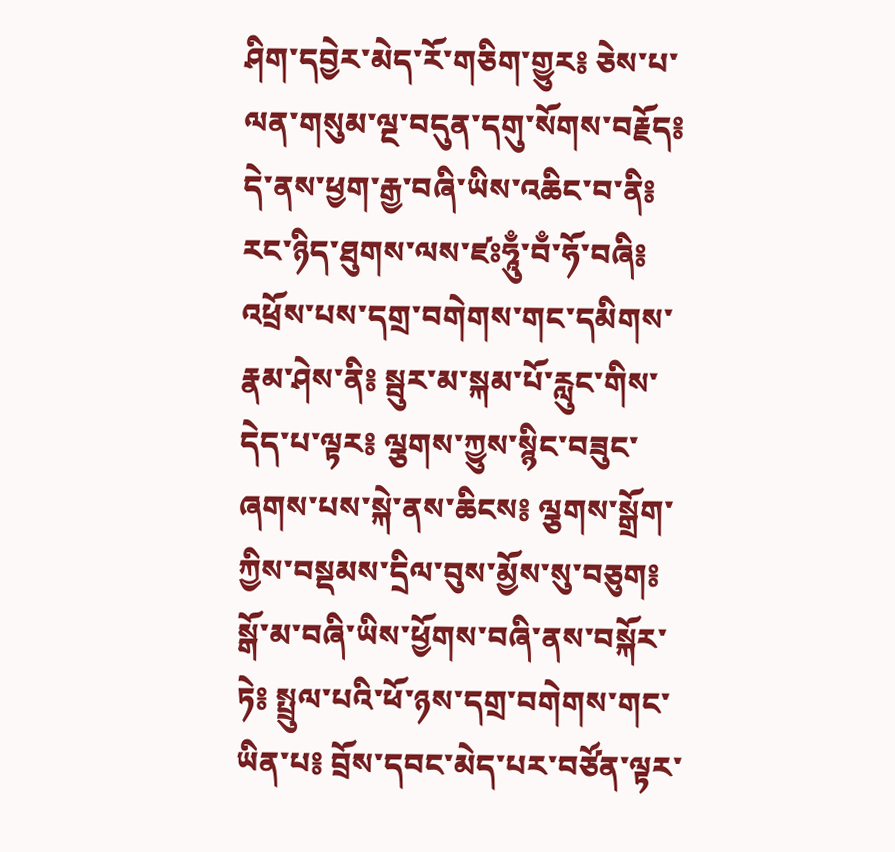ཤིག་དབྱེར་མེད་རོ་གཅིག་གྱུར༔ ཅེས་པ་ལན་གསུམ་ལྔ་བདུན་དགུ་སོགས་བརྗོད༔ དེ་ནས་ཕྱག་རྒྱ་བཞི་ཡིས་འཆིང་བ་ནི༔ རང་ཉིད་ཐུགས་ལས་ཛཿཧཱུྃ་བྃ་ཧོ་བཞི༔ འཕྲོས་པས་དགྲ་བགེགས་གང་དམིགས་རྣམ་ཤེས་ནི༔ སྦུར་མ་སྐམ་པོ་རླུང་གིས་དེད་པ་ལྟར༔ ལྕགས་ཀྱུས་སྙིང་བཟུང་ཞགས་པས་སྐེ་ནས་ཆིངས༔ ལྕགས་སྒྲོག་ཀྱིས་བསྡམས་དྲིལ་བུས་མྱོས་སུ་བཅུག༔ སྒོ་མ་བཞི་ཡིས་ཕྱོགས་བཞི་ནས་བསྐོར་ཏེ༔ སྤྲུལ་པའི་ཕོ་ཉས་དགྲ་བགེགས་གང་ཡིན་པ༔ བྲོས་དབང་མེད་པར་བཙོན་ལྟར་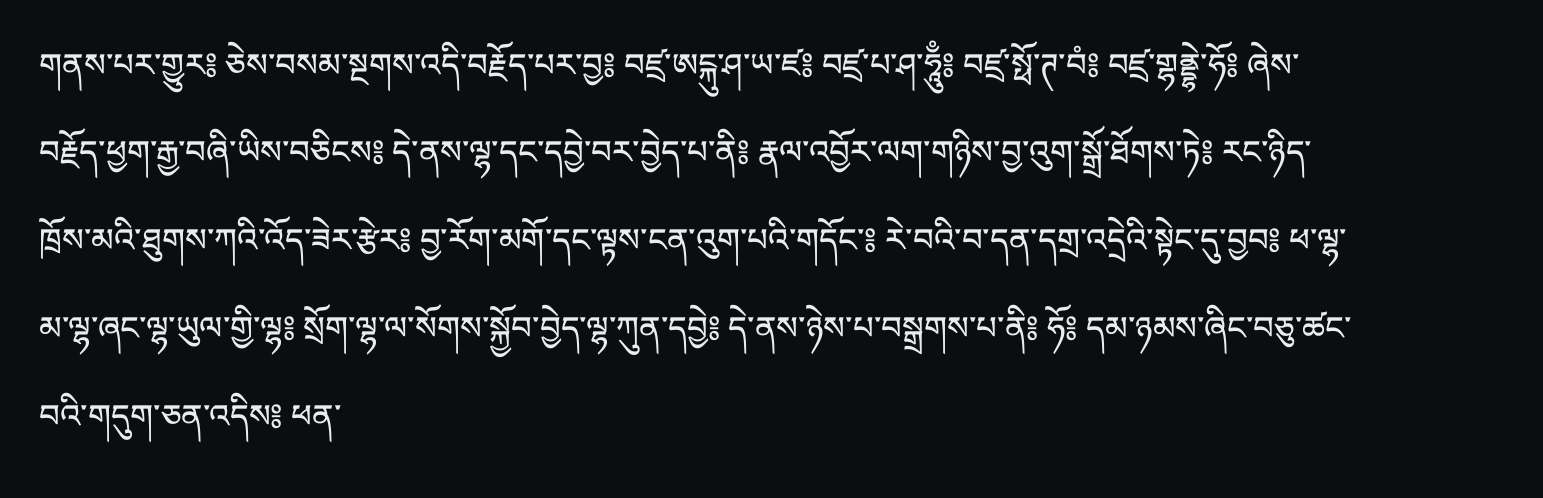གནས་པར་གྱུར༔ ཅེས་བསམ་སྔགས་འདི་བརྗོད་པར་བྱ༔ བཛྲ་ཨངྐུ་ཤ་ཡ་ཛ༔ བཛྲ་པ་ཤ་ཧཱུྃ༔ བཛྲ་སྥོ་ཊ་བཾ༔ བཛྲ་གྷནྡྷེ་ཧོ༔ ཞེས་བརྗོད་ཕྱག་རྒྱ་བཞི་ཡིས་བཅིངས༔ དེ་ནས་ལྷ་དང་དབྱེ་བར་བྱེད་པ་ནི༔ རྣལ་འབྱོར་ལག་གཉིས་བྱ་འུག་སྒྲོ་ཐོགས་ཏེ༔ རང་ཉིད་ཁྲོས་མའི་ཐུགས་ཀའི་འོད་ཟེར་རྩེར༔ བྱ་རོག་མགོ་དང་ལྟས་ངན་འུག་པའི་གདོང་༔ རེ་བའི་བ་དན་དགྲ་འདྲེའི་སྟེང་དུ་བྱབ༔ ཕ་ལྷ་མ་ལྷ་ཞང་ལྷ་ཡུལ་གྱི་ལྷ༔ སྲོག་ལྷ་ལ་སོགས་སྐྱོབ་བྱེད་ལྷ་ཀུན་དབྱེ༔ དེ་ནས་ཉེས་པ་བསྒྲགས་པ་ནི༔ ཧོ༔ དམ་ཉམས་ཞིང་བཅུ་ཚང་བའི་གདུག་ཅན་འདིས༔ ཕན་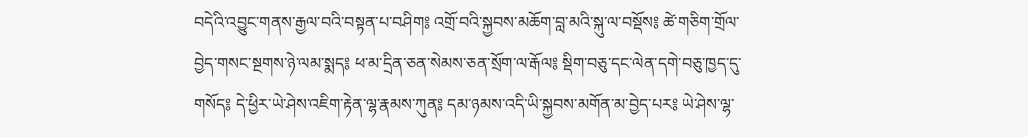བདེའི་འབྱུང་གནས་རྒྱལ་བའི་བསྟན་པ་བཤིག༔ འགྲོ་བའི་སྐྱབས་མཆོག་བླ་མའི་སྐུ་ལ་བསྡོས༔ ཚེ་གཅིག་གྲོལ་བྱེད་གསང་སྔགས་ཉེ་ལམ་སྨད༔ ཕ་མ་དྲིན་ཅན་སེམས་ཅན་སྲོག་ལ་རྒོལ༔ སྡིག་བཅུ་དང་ལེན་དགེ་བཅུ་ཁྱད་དུ་གསོད༔ དེ་ཕྱིར་ཡེ་ཤེས་འཇིག་རྟེན་ལྷ་རྣམས་ཀུན༔ དམ་ཉམས་འདི་ཡི་སྐྱབས་མགོན་མ་བྱེད་པར༔ ཡེ་ཤེས་ལྷ་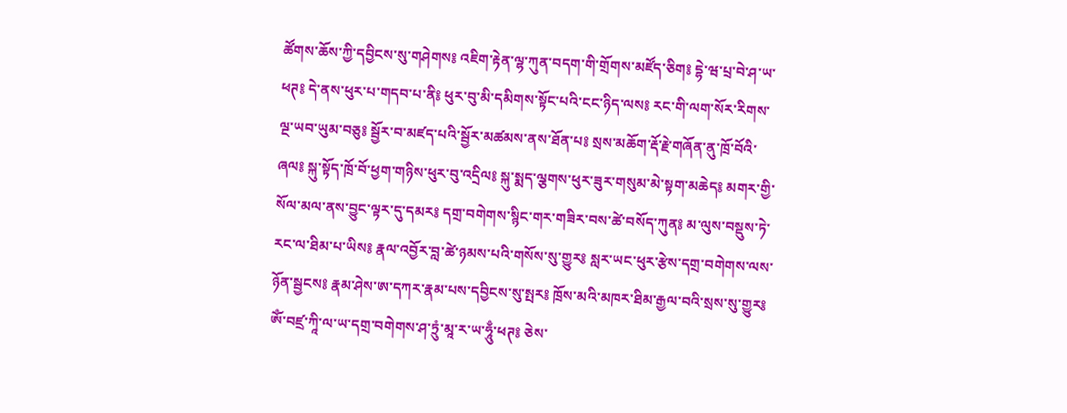ཚོགས་ཆོས་ཀྱི་དབྱིངས་སུ་གཤེགས༔ འཇིག་རྟེན་ལྷ་ཀུན་བདག་གི་གྲོགས་མཛོད་ཅིག༔ དྷེ་ཝ་པྲ་བེ་ཤ་ཡ་ཕཊ༔ དེ་ནས་ཕུར་པ་གདབ་པ་ནི༔ ཕུར་བུ་མི་དམིགས་སྟོང་པའི་ངང་ཉིད་ལས༔ རང་གི་ལག་སོར་རིགས་ལྔ་ཡབ་ཡུམ་བཅུ༔ སྦྱོར་བ་མཛད་པའི་སྦྱོར་མཚམས་ནས་ཐོན་པ༔ སྲས་མཆོག་རྡོ་རྗེ་གཞོན་ནུ་ཁྲོ་བོའི་ཞལ༔ སྐུ་སྟོད་ཁྲོ་བོ་ཕྱག་གཉིས་ཕུར་བུ་འདྲིལ༔ སྐུ་སྨད་ལྕགས་ཕུར་ཟུར་གསུམ་མེ་སྟག་མཆེད༔ མགར་གྱི་སོལ་མལ་ནས་བྱུང་ལྟར་དུ་དམར༔ དགྲ་བགེགས་སྙིང་གར་གཟིར་བས་ཚེ་བསོད་ཀུན༔ མ་ལུས་བསྡུས་ཏེ་རང་ལ་ཐིམ་པ་ཡིས༔ རྣལ་འབྱོར་བླ་ཚེ་ཉམས་པའི་གསོས་སུ་གྱུར༔ སླར་ཡང་ཕུར་རྩེས་དགྲ་བགེགས་ལས་ཉོན་སྦྱངས༔ རྣམ་ཤེས་ཨ་དཀར་རྣམ་པས་དབྱིངས་སུ་སྤར༔ ཁྲོས་མའི་མཁར་ཐིམ་རྒྱལ་བའི་སྲས་སུ་གྱུར༔ ཨོཾ་བཛྲ་ཀཱི་ལ་ཡ་དགྲ་བགེགས་ཤ་ཏྲུཾ་མཱ་ར་ཡ་ཧཱུྃ་ཕཊ༔ ཅེས་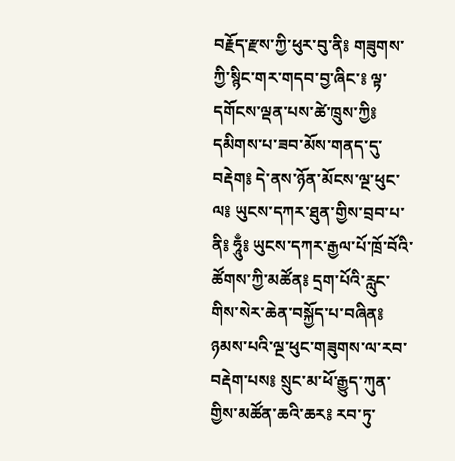བརྗོད་རྫས་ཀྱི་ཕུར་བུ་ནི༔ གཟུགས་ཀྱི་སྙིང་གར་གདབ་བྱ་ཞིང་༔ ལྟ་དགོངས་ལྡན་པས་ཚེ་ཁྲུས་ཀྱི༔ དམིགས་པ་ཟབ་མོས་གནད་དུ་བརྡེག༔ དེ་ནས་ཉོན་མོངས་ལྔ་ཕུང་ལ༔ ཡུངས་དཀར་ཐུན་གྱིས་བྲབ་པ་ནི༔ ཧཱུྃ༔ ཡུངས་དཀར་རྒྱལ་པོ་ཁྲོ་བོའི་ཚོགས་ཀྱི་མཚོན༔ དྲག་པོའི་རླུང་གིས་སེར་ཆེན་བསྐྱོད་པ་བཞིན༔ ཉམས་པའི་ལྔ་ཕུང་གཟུགས་ལ་རབ་བརྡེག་པས༔ སྲུང་མ་ཕོ་རྒྱུད་ཀུན་གྱིས་མཚོན་ཆའི་ཆར༔ རབ་ཏུ་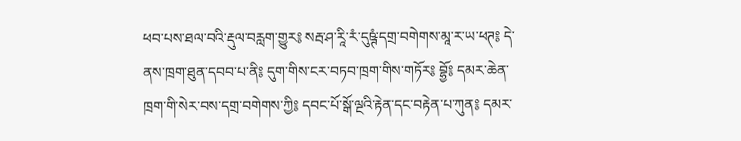ཕབ་པས་ཐལ་བའི་རྡུལ་བརླག་གྱུར༔ སརྦ་ཤ་རཱི་རཾ་དུཥྚཾ་དགྲ་བགེགས་མཱ་ར་ཡ་ཕཊ༔ དེ་ནས་ཁྲག་ཐུན་དབབ་པ་ནི༔ དུག་གིས་ངར་བཏབ་ཁྲག་གིས་གཏོར༔ བྷྱོ༔ དམར་ཆེན་ཁྲག་གི་སེར་བས་དགྲ་བགེགས་ཀྱི༔ དབང་པོ་སྒོ་ལྔའི་རྟེན་དང་བརྟེན་པ་ཀུན༔ དམར་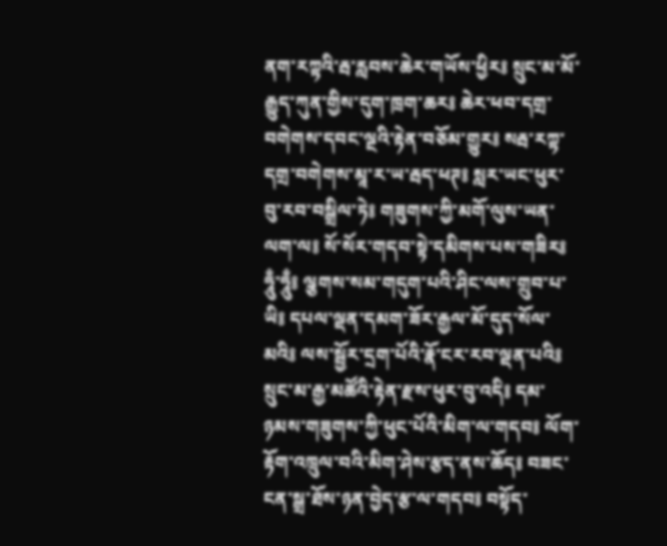ནག་རཀྟའི་རྦ་རླབས་ཆེར་གཡོས་ཕྱིར༔ སྲུང་མ་མོ་རྒྱུད་ཀུན་གྱིས་དུག་ཁྲག་ཆར༔ ཆེར་ཕབ་དགྲ་བགེགས་དབང་ལྔའི་རྟེན་བཅོམ་གྱུར༔ སརྦ་རཀྟ་དགྲ་བགེགས་མཱ་ར་ཡ་རྦད་ཕཊ༔ སླར་ཡང་ཕུར་བུ་རབ་བསྒྲིལ་ཏེ༔ གཟུགས་ཀྱི་མགོ་ལུས་ཡན་ལག་ལ༔ སོ་སོར་གདབ་སྟེ་དམིགས་པས་གཟིར༔ ཧཱུྃ་ཧཱུྃ༔ ལྕགས་སམ་གདུག་པའི་ཤིང་ལས་གྲུབ་པ་ཡི༔ དཔལ་ལྡན་དམག་ཟོར་རྒྱལ་མོ་དུད་སོལ་མའི༔ ལས་སྦྱོར་དྲག་པོའི་རྣོ་ངར་རབ་ལྡན་པའི༔ སྲུང་མ་རྒྱ་མཚོའི་རྟེན་རྫས་ཕུར་བུ་འདི༔ དམ་ཉམས་གཟུགས་ཀྱི་ཕུང་པོའི་མིག་ལ་གདབ༔ ལོག་རྟོག་འཁྲུལ་བའི་མིག་ཤེས་རྩད་ནས་ཆོད༔ བཟང་ངན་སྒྲ་ཐོས་ཉན་བྱེད་རྩ་ལ་གདབ༔ བསྟོད་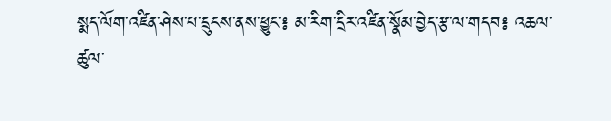སྨད་ལོག་འཛིན་ཤེས་པ་དྲུངས་ནས་ཕྱུང་༔ མ་རིག་དྲིར་འཛིན་སྣོམ་བྱེད་རྩ་ལ་གདབ༔ འཆལ་ཚུལ་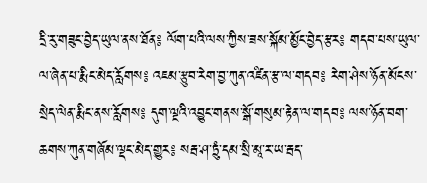དྲི་རུ་གཟུང་བྱེད་ཡུལ་ནས་ཐོན༔ ལོག་པའི་ལས་ཀྱིས་ཟས་སྐོམ་མྱོང་བྱེད་རྩར༔ གདབ་པས་ཡུལ་ལ་ཞེན་པ་རྨིང་མེད་རློགས༔ འཇམ་རྩུབ་རེག་བྱ་ཀུན་འཛིན་རྩ་ལ་གདབ༔ རེག་ཤེས་ཉོན་མོངས་སྲེད་ལེན་རྨིང་ནས་རློགས༔ དུག་ལྔའི་འབྱུང་གནས་སྒོ་གསུམ་རྟེན་ལ་གདབ༔ ལས་ཉོན་བག་ཆགས་ཀུན་གཞོམ་ལྡང་མེད་གྱུར༔ སརྦ་ཤ་ཏྲུཾ་དམ་སྲི་མཱ་ར་ཡ་རྦད་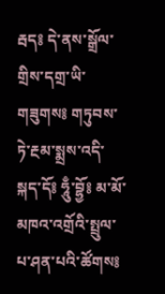རྦད༔ དེ་ནས་སྒྲོལ་གྲིས་དགྲ་ཡི་གཟུགས༔ གཏུབས་ཏེ་རྔམ་སྨྲས་འདི་སྐད་དོ༔ ཧཱུྃ་བྷྱོ༔ མ་མོ་མཁའ་འགྲོའི་སྤྲུལ་པ་ཤན་པའི་ཚོགས༔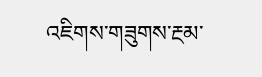འཇིགས་གཟུགས་རྔམ་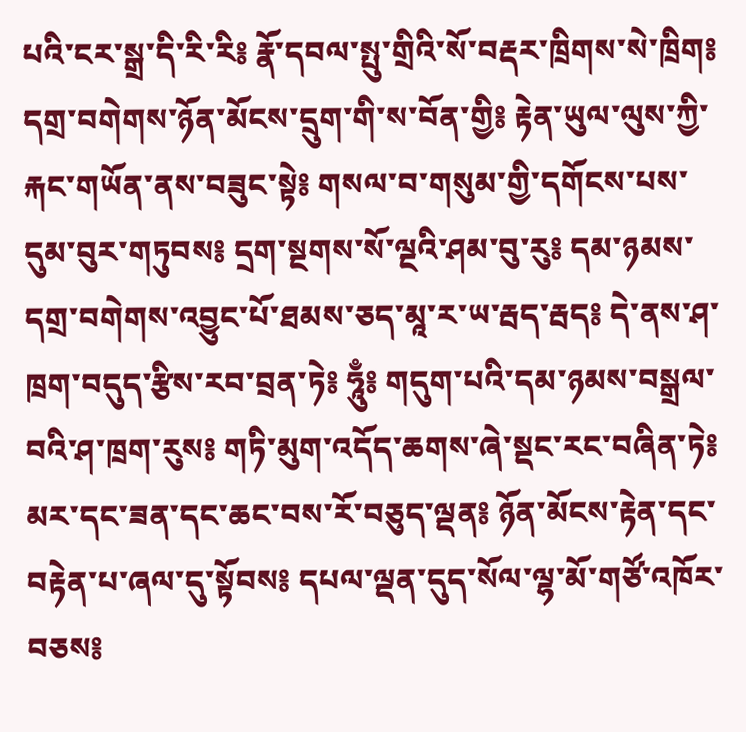པའི་ངར་སྒྲ་དི་རི་རི༔ རྣོ་དབལ་སྤུ་གྲིའི་སོ་བརྡར་ཁྲིགས་སེ་ཁྲིག༔ དགྲ་བགེགས་ཉོན་མོངས་དྲུག་གི་ས་བོན་གྱི༔ རྟེན་ཡུལ་ལུས་ཀྱི་རྐང་གཡོན་ནས་བཟུང་སྟེ༔ གསལ་བ་གསུམ་གྱི་དགོངས་པས་དུམ་བུར་གཏུབས༔ དྲག་སྔགས་སོ་ལྔའི་ཤམ་བུ་རུ༔ དམ་ཉམས་དགྲ་བགེགས་འབྱུང་པོ་ཐམས་ཅད་མཱ་ར་ཡ་རྦད་རྦད༔ དེ་ནས་ཤ་ཁྲག་བདུད་རྩིས་རབ་བྲན་ཏེ༔ ཧཱུྃ༔ གདུག་པའི་དམ་ཉམས་བསྒྲལ་བའི་ཤ་ཁྲག་རུས༔ གཏི་མུག་འདོད་ཆགས་ཞེ་སྡང་རང་བཞིན་ཏེ༔ མར་དང་ཟན་དང་ཆང་བས་རོ་བཅུད་ལྡན༔ ཉོན་མོངས་རྟེན་དང་བརྟེན་པ་ཞལ་དུ་སྟོབས༔ དཔལ་ལྡན་དུད་སོལ་ལྷ་མོ་གཙོ་འཁོར་བཅས༔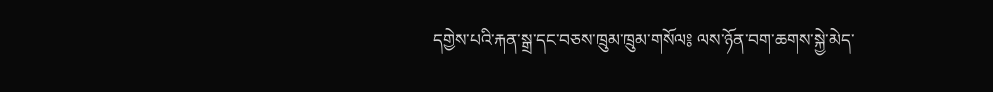དགྱེས་པའི་རྐན་སྒྲ་དང་བཅས་ཁྲུམ་ཁྲུམ་གསོལ༔ ལས་ཉོན་བག་ཆགས་སྐྱེ་མེད་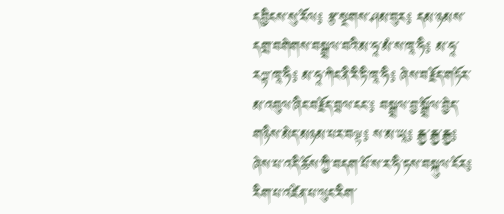དབྱིངས་སུ་རོལ༔ རྩ་སྔགས་ཤམ་བུར༔ དམ་ཉམས་དགྲ་བགེགས་བསྒྲལ་བའི་མ་ཧཱ་མཾ་ས་ཁཱ་ཧི༔ མ་ཧཱ་རཀྟ་ཁཱ་ཧི༔ མ་ཧཱ་ཀེང་ནི་རི་ཏི་ཁཱ་ཧི༔ ཞེས་བརྗོད་གཏོར་མ་འབུལ་ཞིང་བརྗོད་བྲལ་ངང་༔ བསྒྲལ་བྱ་སྒྲོལ་བྱེད་གཉིས་མེད་མཉམ་པར་བལྟ༔ ས་མ་ཡཱ༔ རྒྱ་རྒྱ་རྒྱ༔ ཞེས་པ་འདི་ཆོས་ཀྱི་བདག་པོ་ས་ར་ཧི་ཏས་བསྐུལ་ངོར༔ རིག་པ་འཛིན་པ་ལུང་རིག་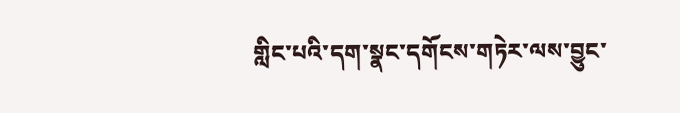གླིང་པའི་དག་སྣང་དགོངས་གཏེར་ལས་བྱུང་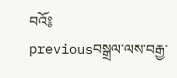བའོ༔
previousབསྒྲལ་ལས་བརྒྱ་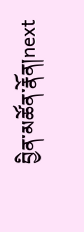བྱིན་མཚོན་རྣོན།next